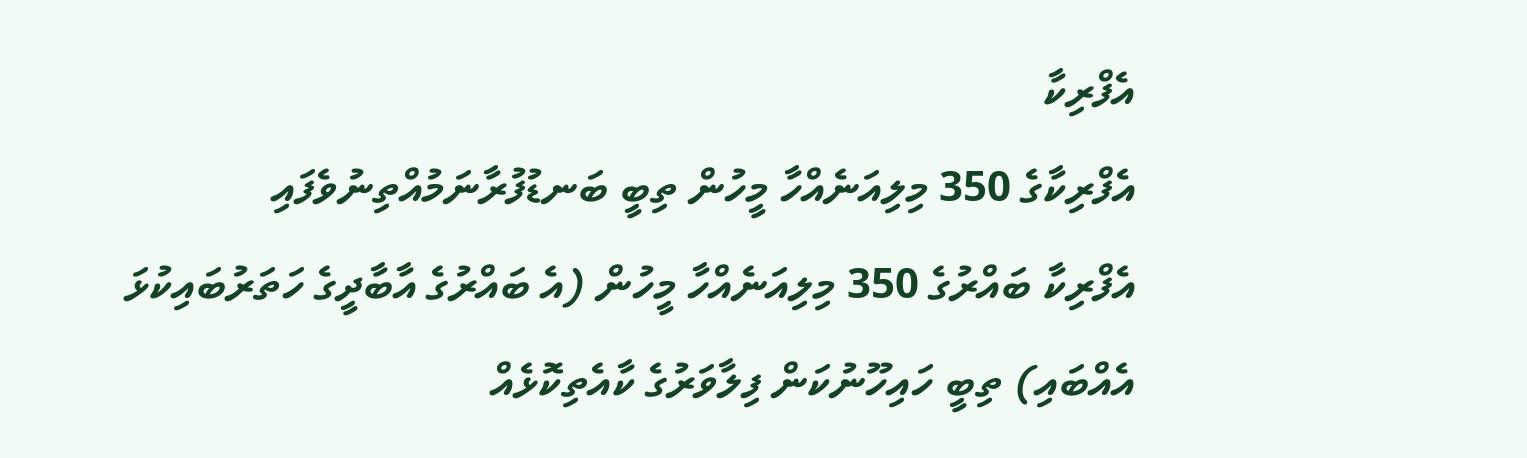އެފްރިކާ
އެފްރިކާގެ 350 މިލިއަނެއްހާ މީހުން ތިބީ ބަނޑުފުރާނަމުއްތިނުވެފައި
އެފްރިކާ ބައްރުގެ 350 މިލިއަނެއްހާ މީހުން (އެ ބައްރުގެ އާބާދީގެ ހަތަރުބައިކުޅަ އެއްބައި) ތިބީ ހައިހޫނުކަން ފިލާވަރުގެ ކާއެތިކޮޅެއް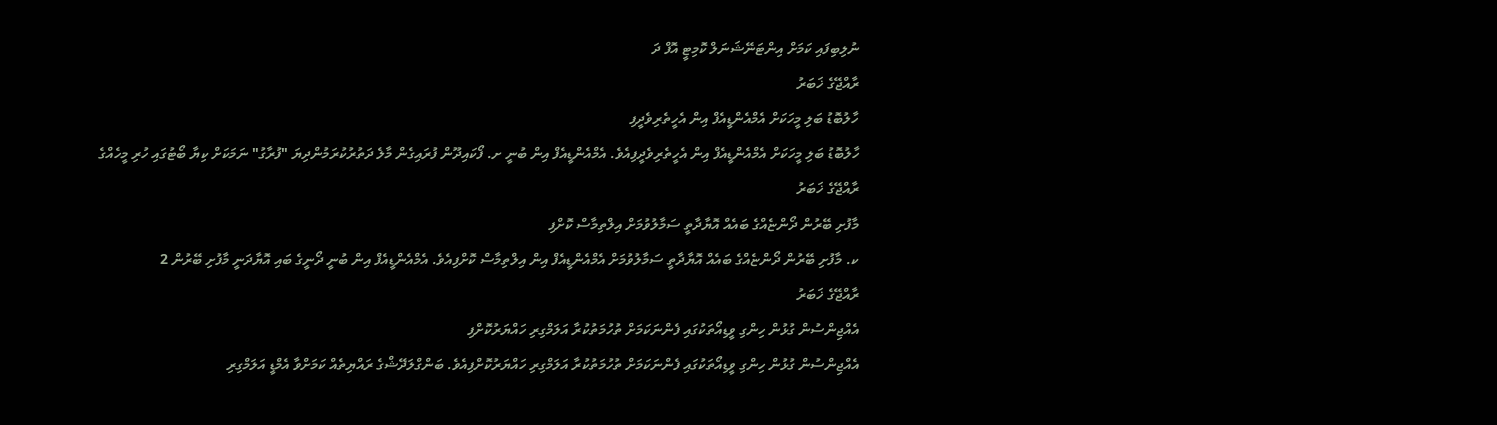ނުލިބިފައި ކަމަށް އިންޓަނޭޝަނަލް ކޮމިޓީ އޮފް ދަ
ރާއްޖޭގެ ޚަބަރު
ހާލުބޮޑު ބަލި މީހަކަށް އެމްއެންޑީއެފް އިން އެހީތެރިވެދީފި
ހާލުބޮޑު ބަލި މީހަކަށް އެމްއެންޑީއެފް އިން އެހީތެރިވެދީފިއެވެ. އެމްއެންޑީއެފް އިން ބުނީ ށ. ފޯކައިދޫން ފުރައިގެން މާލެ ދަތުރުކުރަމުންދިޔަ "ފުރާގު" ނަމަކަށް ކިޔާ ބޯޓުގައި ހުރި މީހެއްގެ
ރާއްޖޭގެ ޚަބަރު
މާފުށި ބޭރުން ދޯންޏެއްގެ ބައެއް އޮޔާދާތީ ސަމާލުވުމަށް އިލްތިމާސް ކޮށްފި
ކ. މާފުށި ބޭރުން ދޯންޏެއްގެ ބައެއް އޮޔާދާތީ ސަމާލުވުމަށް އެމްއެންޑީއެފް އިން އިލްތިމާސް ކޮށްފިއެވެ. އެމްއެންޑީއެފް އިން ބުނީ ދޯނީގެ ބައި އޮޔާދަނީ މާފުށި ބޭރުން 2
ރާއްޖޭގެ ޚަބަރު
އެއްޖިންސުން ގުޅުން ހިންގި ވީޑިއޯތަކުގައި ފެންނަކަމަށް ތުހުމަތުކުރާ އަލަމްގިރި ހައްޔަރުކޮށްފި
އެއްޖިންސުން ގުޅުން ހިންގި ވީޑިއޯތަކުގައި ފެންނަކަމަށް ތުހުމަތުކުރާ އަލަމްގިރި ހައްޔަރުކޮށްފިއެވެ. ބަންގްލަދޭޝްގެ ރައްޔިތެއް ކަމަށްވާ އެމްޑީ އަލަމްގިރި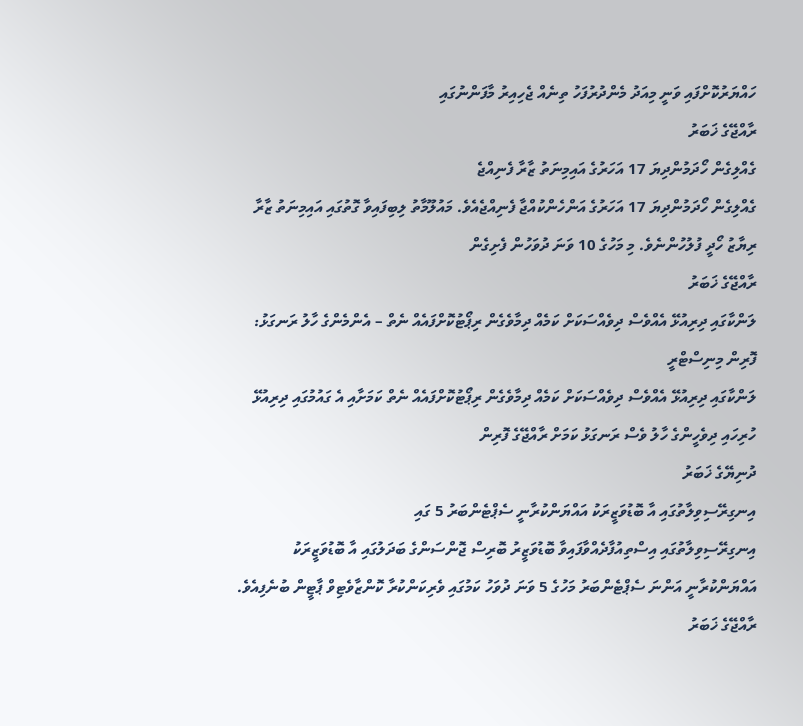ހައްޔަރުކޮށްފައި ވަނީ މިއަދު މެންދުރުފަހު ތިނެއް ޖެހިއިރު މާފަންނުގައި
ރާއްޖޭގެ ޚަބަރު
ގެއްލިގެން ހޯދަމުންދިޔަ 17 އަހަރުގެ އައިމިނަތު ޒާރާ ފެނިއްޖެ
ގެއްލިގެން ހޯދަމުންދިޔަ 17 އަހަރުގެ އަންހެންކުއްޖާ ފެނިއްޖެއެވެ. މައުލޫމާތު ލިބިފައިވާ ގޮތުގައި އައިމިނަތު ޒާރާ ރިޔާޒު ހޯދީ ފުލުހުންނެވެ. މި މަހުގެ 10 ވަނަ ދުވަހުން ފެށިގެން
ރާއްޖޭގެ ޚަބަރު
ލަންކާގައި ދިރިއުޅޭ އެއްވެސް ދިވެއްސަކަށް ކަމެއް ދިމާވެގެން ރިޕޯޓުކޮށްފައެއް ނެތް – އެންމެންގެ ހާލު ރަނގަޅު: ފޮރިން މިނިސްޓްރީ
ލަންކާގައި ދިރިއުޅޭ އެއްވެސް ދިވެއްސަކަށް ކަމެއް ދިމާވެގެން ރިޕޯޓުކޮށްފައެއް ނެތް ކަމަށާއި އެ ގައުމުގައި ދިރިއުޅޭ ހުރިހައި ދިވެހީންގެ ހާލު ވެސް ރަނގަޅު ކަމަށް ރާއްޖޭގެ ފޮރިން
ދުނިޔޭގެ ޚަބަރު
އިނގިރޭސިވިލާތުގައި އާ ބޮޑުވަޒީރަކު އައްޔަންކުރާނީ ސެޕްޓެންބަރު 5 ގައި
އިނގިރޭސިވިލާތުގައި އިސްތިއުފާދެއްވާފައިވާ ބޮޑުވަޒީރު ބޮރިސް ޖޮންސަންގެ ބަދަލުގައި އާ ބޮޑުވަޒީރަކު އައްޔަންކުރާނީ އަންނަ ސެޕްޓެންބަރު މަހުގެ 5 ވަނަ ދުވަހު ކަމުގައި ވެރިކަންކުރާ ކޮންޒާވެޓިވް ޕާޓީން ބުނެފިއެވެ.
ރާއްޖޭގެ ޚަބަރު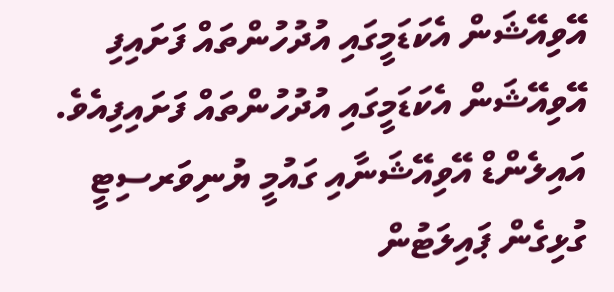އޭވިއޭޝަން އެކަޑަމީގައި އުދުހުންތައް ފަށައިފި
އޭވިއޭޝަން އެކަޑަމީގައި އުދުހުންތައް ފަށައިފިއެވެ. އައިލެންޑް އޭވިއޭޝަނާއި ގައުމީ ޔުނިވަރސިޓީ ގުޅިގެން ޕައިލަޓުން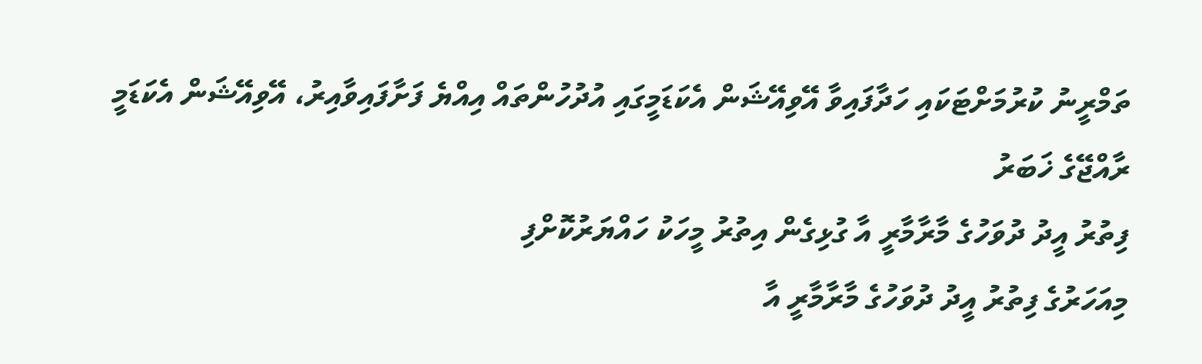ތަމްރީނު ކުރުމަށްޓަކައި ހަދާފައިވާ އޭވިއޭޝަން އެކަޑަމީގައި އުދުހުންތައް އިއްޔެ ފަށާފައިވާއިރު، އޭވިއޭޝަން އެކަޑަމީ
ރާއްޖޭގެ ޚަބަރު
ފިތުރު އީދު ދުވަހުގެ މާރާމާރީ އާ ގުޅިގެން އިތުރު މީހަކު ހައްޔަރުކޮށްފި
މިއަހަރުގެ ފިތުރު އީދު ދުވަހުގެ މާރާމާރީ އާ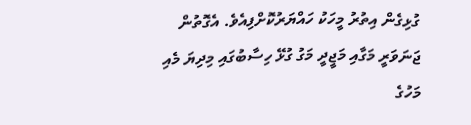ގުޅިގެން އިތުރު މީހަކު ހައްޔަރުކޮށްފިއެވެ. އެގޮތުން ޖަނަވަރީ މަގާއި މަޖީދީ މަގު ގުޅޭ ހިސާބުގައި މިދިޔަ މެއި މަހުގެ